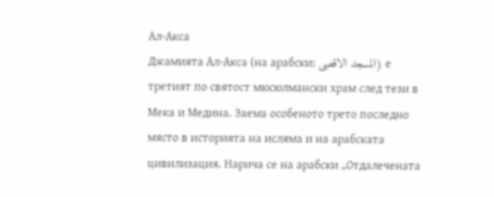Ал-Акса
Джамията Ал-Акса (на арабски: المسجد الاقصى) е третият по святост мюсюлмански храм след тези в Мека и Медина. Заема особеното трето последно място в историята на исляма и на арабската цивилизация. Нарича се на арабски „Отдалечената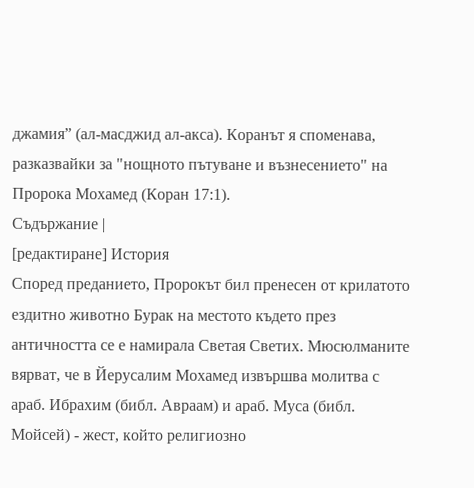джамия” (ал-масджид ал-акса). Коранът я споменава, разказвайки за "нощното пътуване и възнесението" на Пророка Мохамед (Коран 17:1).
Съдържание |
[редактиране] История
Според преданието, Пророкът бил пренесен от крилатото ездитно животно Бурак на местото където през античността се е намирала Светая Светих. Мюсюлманите вярват, че в Йерусалим Мохамед извършва молитва с араб. Ибрахим (библ. Авраам) и араб. Муса (библ. Мойсей) - жест, който религиозно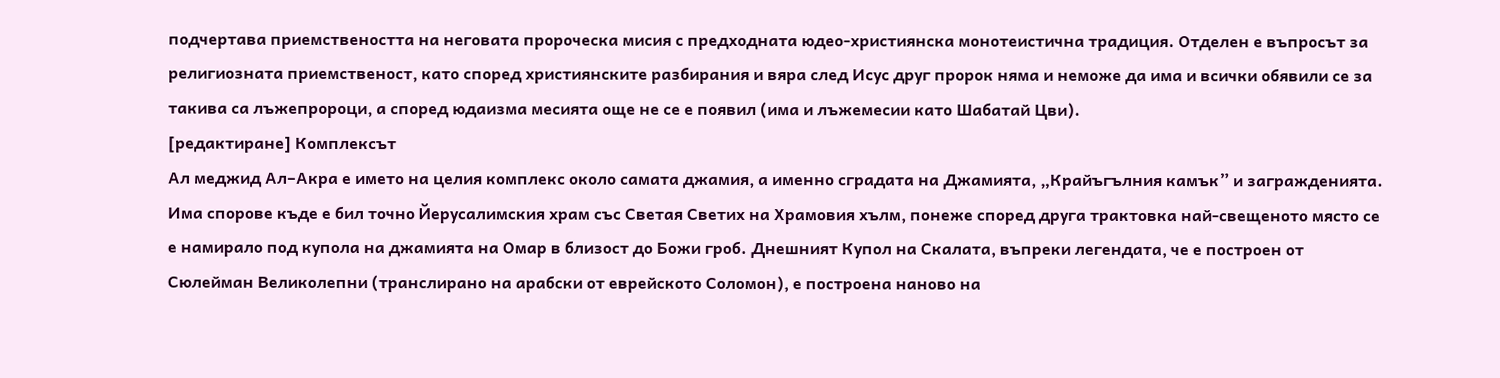подчертава приемствеността на неговата пророческа мисия с предходната юдео-християнска монотеистична традиция. Отделен е въпросът за религиозната приемственост, като според християнските разбирания и вяра след Исус друг пророк няма и неможе да има и всички обявили се за такива са лъжепророци, а според юдаизма месията още не се е появил (има и лъжемесии като Шабатай Цви).
[редактиране] Комплексът
Ал меджид Ал–Акра е името на целия комплекс около самата джамия, а именно сградата на Джамията, „Крайъгълния камък” и загражденията. Има спорове къде е бил точно Йерусалимския храм със Светая Светих на Храмовия хълм, понеже според друга трактовка най-свещеното място се е намирало под купола на джамията на Омар в близост до Божи гроб. Днешният Купол на Скалата, въпреки легендата, че е построен от Сюлейман Великолепни (транслирано на арабски от еврейското Соломон), е построена наново на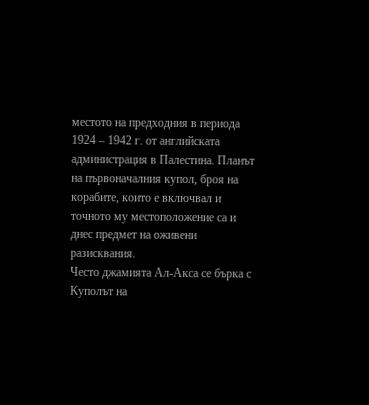местото на предходния в периода 1924 – 1942 г. от английската администрация в Палестина. Планът на първоначалния купол, броя на корабите, които е включвал и точното му местоположение са и днес предмет на оживени разисквания.
Често джамията Ал-Акса се бърка с Куполът на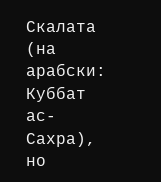Скалата (на арабски: Куббат ас-Сахра), но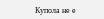Купола не е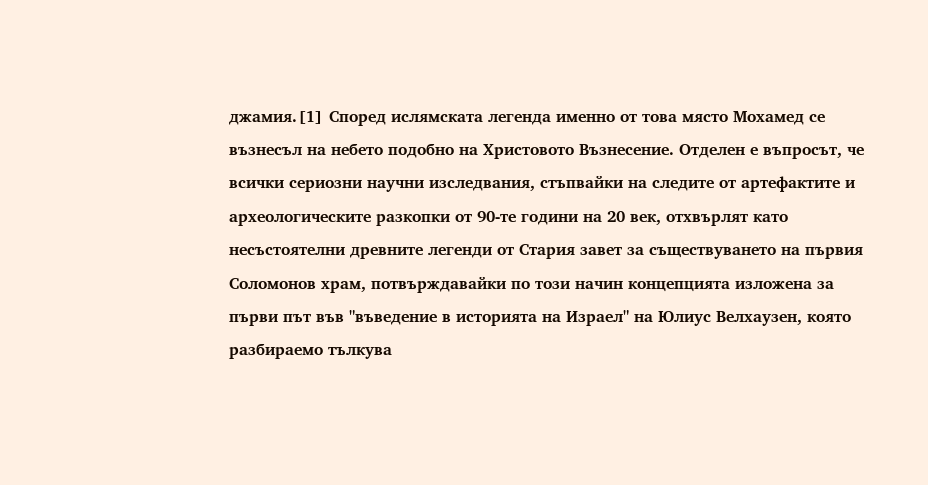джамия.[1] Според ислямската легенда именно от това място Мохамед се възнесъл на небето подобно на Христовото Възнесение. Отделен е въпросът, че всички сериозни научни изследвания, стъпвайки на следите от артефактите и археологическите разкопки от 90-те години на 20 век, отхвърлят като несъстоятелни древните легенди от Стария завет за съществуването на първия Соломонов храм, потвърждавайки по този начин концепцията изложена за първи път във "въведение в историята на Израел" на Юлиус Велхаузен, която разбираемо тълкува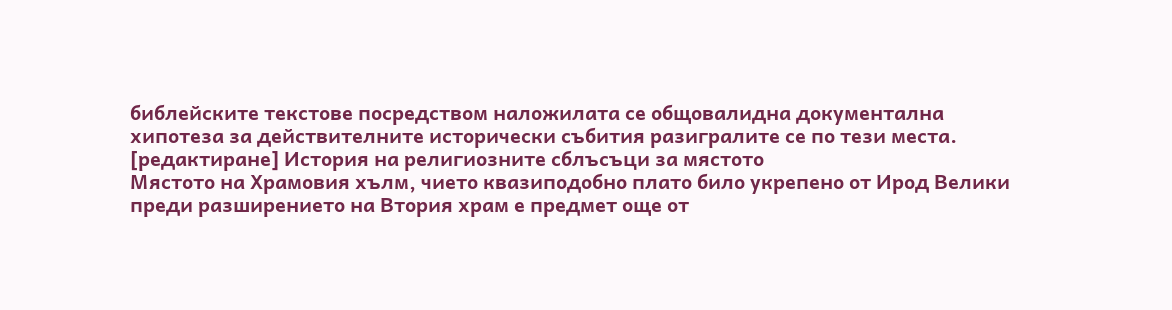библейските текстове посредством наложилата се общовалидна документална хипотеза за действителните исторически събития разигралите се по тези места.
[редактиране] История на религиозните сблъсъци за мястото
Мястото на Храмовия хълм, чието квазиподобно плато било укрепено от Ирод Велики преди разширението на Втория храм е предмет още от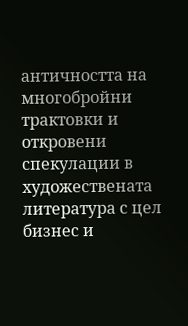античността на многобройни трактовки и откровени спекулации в художествената литература с цел бизнес и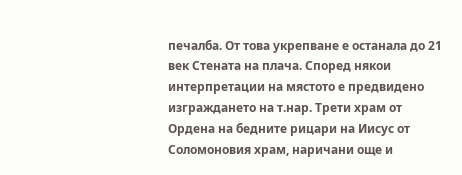печалба. От това укрепване е останала до 21 век Стената на плача. Според някои интерпретации на мястото е предвидено изграждането на т.нар. Трети храм от Ордена на бедните рицари на Иисус от Соломоновия храм, наричани още и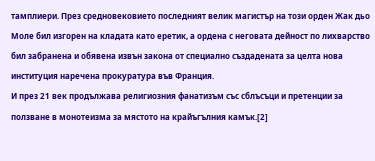тамплиери. През средновековието последният велик магистър на този орден Жак дьо Моле бил изгорен на кладата като еретик, а ордена с неговата дейност по лихварство бил забранена и обявена извън закона от специално създадената за целта нова институция наречена прокуратура във Франция.
И през 21 век продължава религиозния фанатизъм със сблъсъци и претенции за ползване в монотеизма за мястото на крайъгълния камък.[2]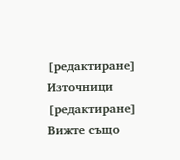[редактиране] Източници
[редактиране] Вижте също